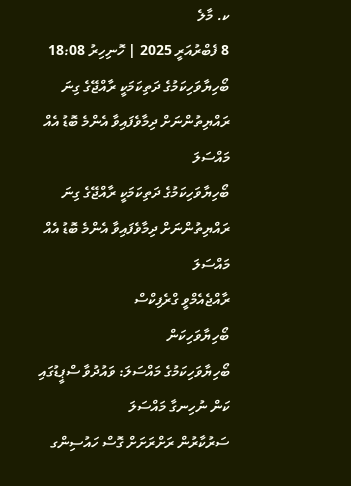ކ. މާލެ
8 ފެބްރުއަރީ 2025 | ހޮނިހިރު 18:08
ބޯހިޔާވަހިކަމުގެ ދަތިކަމަކީ ރާއްޖޭގެ ގިނަ ރައްޔިތުންނަށް ދިމާވެފައިވާ އެންމެ ބޮޑު އެއް މައްސަލަ
ބޯހިޔާވަހިކަމުގެ ދަތިކަމަކީ ރާއްޖޭގެ ގިނަ ރައްޔިތުންނަށް ދިމާވެފައިވާ އެންމެ ބޮޑު އެއް މައްސަލަ
ރާއްޖެއެމްވީ ގްރެފިކްސް
ބޯހިޔާވަހިކަން
ބޯހިޔާވަހިކަމުގެ މައްސަލަ: ވައުދުވާ ސްޕީޑުގައި ކަން ނުހިނގާ މައްސަލަ
ސަރުކާރުން ރަށްރަށަށް ގޮސް ހައުސިންގ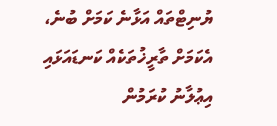ޔުނިޓްތައް އަޅާނެ ކަމަށް ބުނެ، އެކަމަށް ތާރީޚުތަކެއް ކަނޑައަޅައި އިޢުލާނު ކުރަމުން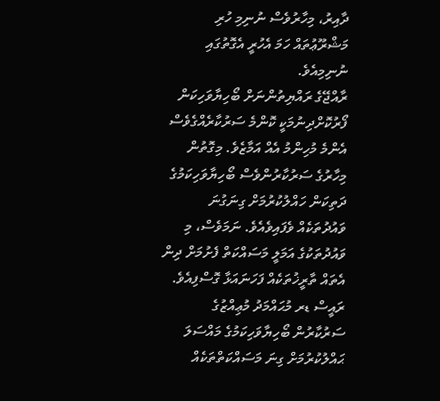ދާއިރު، މިހާރުވެސް ނުނިމި ހުރި މަޝްރޫޢުތައް ހަމަ އެހުރީ އެގޮތުގައި ނުނިމިއެވެ.
ރާއްޖޭގެ ރައްޔިތުންނަށް ބޯހިޔާވަހިކަން ފޯރުކޮށްދިނުމަކީ ކޮންމެ ސަރުކާރެއްގެވެސް އެންމެ މުހިންމު އެއް އަމާޒެވެ. މިގޮތުން މިހާރުގެ ސަރުކާރުންވެސް ބޯހިޔާވަހިކަމުގެ ދަތިކަން ހައްލުކުރުމަށް ގިނަގުނަ ވައުދުތަކެއް ވެފައިވެއެވެ. ނަމަވެސް، މި ވައުދުތަކުގެ އަމަލީ މަސައްކަތް ފެށުމަށް ދިން އެތައް ތާރީޚުތަކެއް ފަހަނައަޅާ ގޮސްފިއެވެ. ރައީސް ޑރ މުޙައްމަދު މުޢިއްޒުގެ ސަރުކާރުން ބޯހިޔާވަހިކަމުގެ މައްސަލަ ޙައްލުކުރުމަށް ގިނަ މަސައްކަތްތަކެއް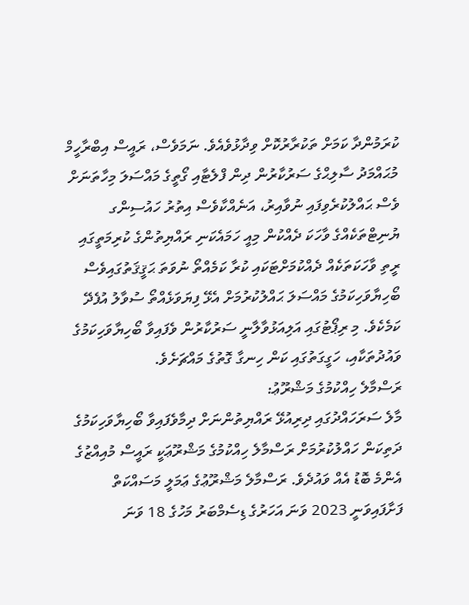ކުރަމުންދާ ކަމަށް ތަކުރާރުކޮށް ވިދާޅުވެއެވެ. ނަމަވެސް، ރައީސް އިބްރާހީމް މުޙައްމަދު ސާލިޙްގެ ސަރުކާރުން ދިން ފްލެޓާއި ގޯތީގެ މައްސަލަ މިހާތަނަށް ވެސް ޙައްލުކުރެވިފައި ނުވާއިރު، އަނެއްކާވެސް އިތުރު ހައުސިންގ ޔުނިޓްތަކެއްގެ ވާހަކަ ދެއްކުން މިއީ ހަމައެކަނި ރައްޔިތުންގެ ކުރިމަތީގައި ރީތި ވާހަކަތަކެއް ދެއްކުމަށްޓަކައި ކުރާ ކަމެއްތޯ ނުވަތަ ޙަޤީޤަތުގައިވެސް ބޯހިޔާވަހިކަމުގެ މައްސަލަ ޙައްލުކުރުމަށް އެޅޭ ފިޔަވަޅެއްތޯ ސުވާލު އުފެދޭ ކަމެކެވެ. މި ރިޕޯޓުގައި އަލިއަޅުވާލާނީ ސަރުކާރުން ވެފައިވާ ބޯހިޔާވަހިކަމުގެ ވައުދުތަކާއި، ހަގީގަތުގައި ކަން ހިނގާ ގޮތުގެ މައްޗަށެވެ.
ރަސްމާލެ ހިއްކުމުގެ މަޝްރޫޢު:
މާލެ ސަރަހައްދުގައި ދިރިއުޅޭ ރައްޔިތުންނަށް ދިމާވެފައިވާ ބޯހިޔާވަހިކަމުގެ ދަތިކަން ހައްލުކުރުމަށް ރަސްމާލެ ހިއްކުމުގެ މަޝްރޫޢަކީ ރައީސް މުއިއްޒުގެ އެންމެ ބޮޑު އެއް ވައުދެވެ. ރަސްމާލެ މަޝްރޫޢުގެ ޢަމަލީ މަސައްކަތް ފަށާފައިވަނީ 2023 ވަނަ އަހަރުގެ ޑިސެމްބަރު މަހުގެ 18 ވަނަ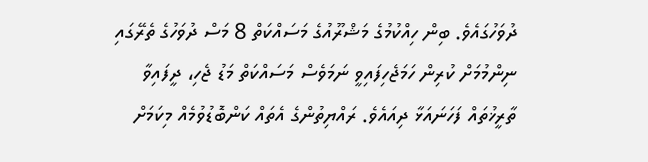ދުވަހުގައެވެ. ބިން ހިއްކުމުގެ މަޝްރޫއުގެ މަސައްކަތް 8 މަސް ދުވަހުގެ ތެރޭގައި ނިންމުމަށް ކުރިން ހަމަޖެހިފައިވީ ނަމަވެސް މަސައްކަތް މަޑު ޖެހި، ދީފައިވާ ތާރީޚުތައް ފަހަނައަޅާ ދިއައެވެ. ރައްޔިތުންގެ އެތައް ކަންބޮޑުވުމެއް މިކަމަށް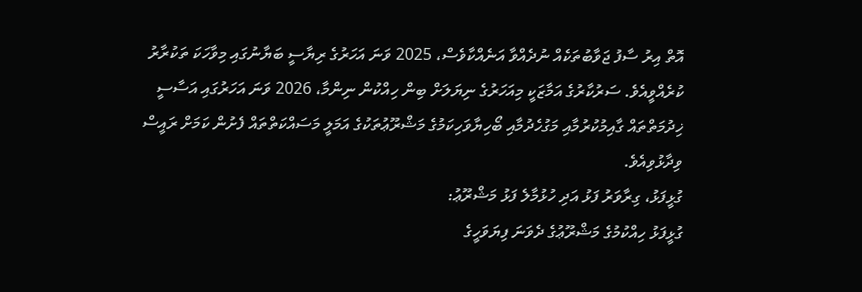އޮތް އިރު ސާފު ޖަވާބުތަކެއް ނުދެއްވާ އަނެއްކާވެސް، 2025 ވަނަ އަހަރުގެ ރިޔާސީ ބަޔާނުގައި މިވާހަކަ ތަކުރާރު ކުރެއްވީއެވެ. ސަރުކާރުގެ އަމާޒަކީ މިއަހަރުގެ ނިޔަލަށް ބިން ހިއްކުން ނިންމާ، 2026 ވަނަ އަހަރުގައި އަސާސީ ޚިދުމަތްތައް ގާއިމުކުރުމާއި މަގުހެދުމާއި ބޯހިޔާވަހިކަމުގެ މަޝްރޫޢުތަކުގެ އަމަލީ މަސައްކަތްތައް ފެށުން ކަމަށް ރައީސް ވިދާޅުވިއެވެ.
ގުޅީފަޅު، ގިރާވަރު ފަޅު އަދި ހުޅުމާލެ ފަޅު މަޝްރޫޢު:
ގުޅީފަޅު ހިއްކުމުގެ މަޝްރޫޢުގެ ދެވަނަ ފިޔަވަހީގެ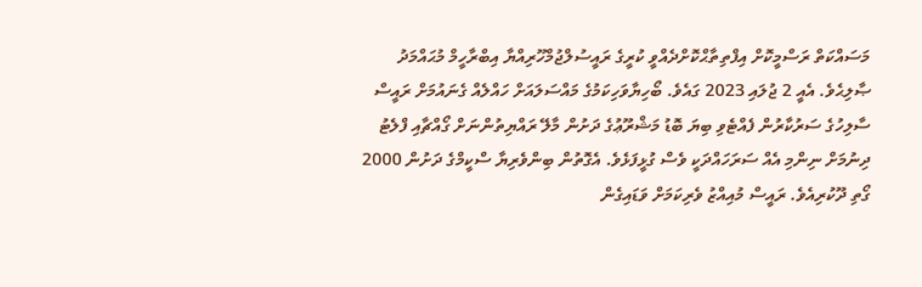މަސައްކަތް ރަސްމީކޮށް އިފްތިތާޙްކޮށްދެއްވީ ކުރީގެ ރައީސުލްޖުމްހޫރިއްޔާ އިބްރާހީމް މުޙައްމަދު ޞާލިޙެވެ. އެއީ 2 ޖުލައި 2023 ގައެވެ. ބޯހިޔާވަހިކަމުގެ މައްސަލައަށް ހައްލެއް ގެނައުމަށް ރައީސް ސާލިހުގެ ސަރުކާރުން ފެއްޓެވި ބިޔަ ބޮޑު މަޝްރޫޢުގެ ދަށުން މާލޭ ރައްޔިތުންނަށް ގޯއްޗާއި ފްލެޓު ދިނުމަށް ނިންމި އެއް ސަރަހައްދަކީ ވެސް ގުޅީފަޅެވެ. އެގޮތުން ބިންވެރިޔާ ސްކީމްގެ ދަށުން 2000 ގޯތި ދޫކުރިއެވެ. ރައީސް މުއިއްޒު ވެރިކަމަށް ވަޑައިގެން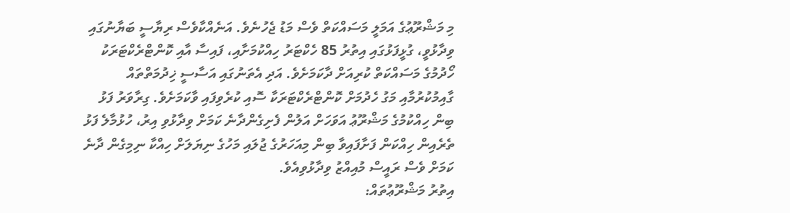މި މަޝްރޫޢުގެ އަމަލީ މަސައްކަތް ވެސް މަޑު ޖެހުނެވެ. އަނެއްކާވެސް ރިޔާސީ ބަޔާނުގައި ވިދާޅުވީ، ގުޅީފަޅުގައި އިތުރު 85 ހެކްޓަރު ހިއްކުމަށާއި، ފައިސާ އާއި ކޮންޓްރެކްޓަރަކު ހޯދުމުގެ މަސައްކަތް ކުރިއަށް ދާކަމަށެވެ. އަދި އެތަނުގައި އަސާސީ ޚިދުމަތްތައް ގާއިމުކުރުމާއި މަގު ހެދުމަށް ކޮންޓްރެކްޓަރަކާ ސޮއި ކުރެވިފައި ވާކަމަށެވެ. ގިރާވަރު ފަޅު ބިން ހިއްކުމުގެ މަޝްރޫޢު އަވަހަށް އަލުން ފެށިގެންދާނެ ކަމަށް ވިދާޅުވި އިރު، ހުޅުމާލެ ފަޅު ތެރެއިން ހިއްކަން ފަށާފައިވާ ބިން މިއަހަރުގެ ޖުލައި މަހުގެ ނިޔަލަށް ހިއްކާ ނިމިގެން ދާނެ ކަމަށް ވެސް ރައީސް މުއިއްޒު ވިދާޅުވިއެވެ.
އިތުރު މަޝްރޫޢުތައް: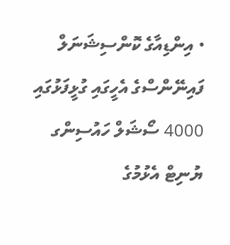• އިންޑިއާގެ ކޮންސިޝަނަލް ފައިނޭންސްގެ އެހީގައި ގުޅީފަޅުގައި 4000 ސޯޝަލް ހައުސިންގ ޔުނިޓް އެޅުމުގެ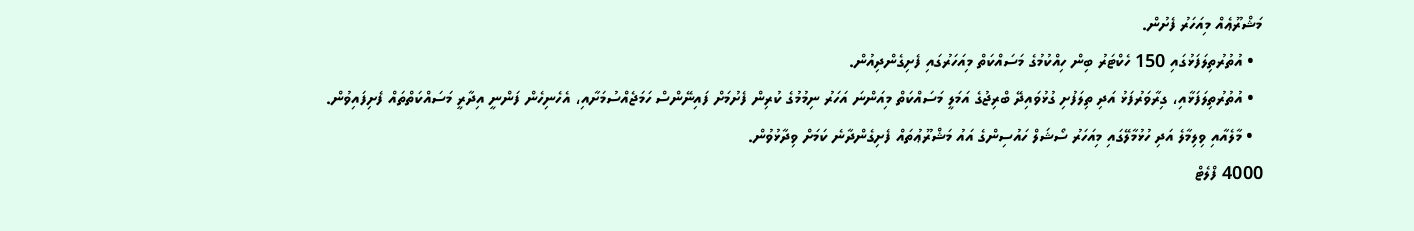މަޝްރޫޢެއް މިއަހަރު ފެށުން.
  • އުތުރުތިލަފަޅުގައި 150 ހެކްޓަރު ބިން ހިއްކުމުގެ މަސައްކަތް މިއަހަރުގައި ފެށިގެންދިއުން.
  • އުތުރުތިލަފަޅާއި، ގިރާވަރުފަޅު އަދި ތިލަފުށި ގުޅުވައިދޭ ބްރިޖުގެ އަމަލީ މަސައްކަތް މިއަންނަ އަހަރު ނިމުމުގެ ކުރިން ފެށުމަށް ފައިނޭންސް ހަމަޖެއްސުމަށާއި، އެހެނިހެން ފަންނީ އިދާރީ މަސައްކަތްތައް ފެށިފައިވުން.
  • މާލެއާއި ވިލިމާލެ އަދި ހުޅުމާލޭގައި މިއަހަރު ސޯޝަލް ހައުސިންގެ އައު މަޝްރޫޢުތައް ފެށިގެންދާނެ ކަމަށް ވިދާޅުވުން.
4000 ފްލެޓް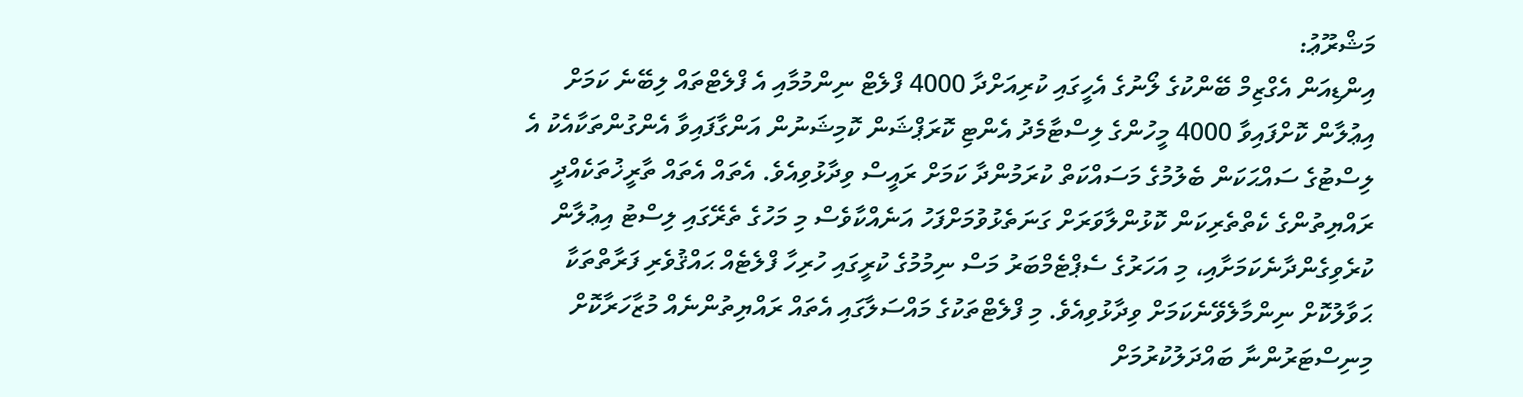މަޝްރޫޢު:
އިންޑިއަން އެގްޒިމް ބޭންކުގެ ލޯނުގެ އެހީގައި ކުރިއަށްދާ 4000 ފްލެޓް ނިންމުމާއި އެ ފްލެޓްތައް ލިބޭނެ ކަމަށް އިޢުލާން ކޮށްފައިވާ 4000 މީހުންގެ ލިސްޓާމެދު އެންޓި ކޮރަޕްޝަން ކޮމިޝަނުން އަންގާފައިވާ އެންގުންތަކާއެކު އެ ލިސްޓުގެ ސައްޙަކަން ބެލުމުގެ މަސައްކަތް ކުރަމުންދާ ކަމަށް ރައީސް ވިދާޅުވިއެވެ. އެތައް އެތައް ތާރީޚުތަކެއްދީ ރައްޔިތުންގެ ކެތްތެރިކަން ކޮޅުންލާވަރަށް ގަނަތެޅުވުމަށްފަހު އަނެއްކާވެސް މި މަހުގެ ތެރޭގައި ލިސްޓު އިޢުލާން ކުރެވިގެންދާނެކަމަށާއި، މި އަހަރުގެ ސެޕްޓެމްބަރު މަސް ނިމުމުގެ ކުރީގައި ހުރިހާ ފްލެޓެއް ޙައްޤުވެރި ފަރާތްތަކާ ޙަވާލުކޮށް ނިންމާލެވޭނެކަމަށް ވިދާޅުވިއެވެ. މި ފްލެޓްތަކުގެ މައްސަލާގައި އެތައް ރައްޔިތުންނެއް މުޒާހަރާކޮށް މިނިސްޓަރުންނާ ބައްދަލުކުރުމަށް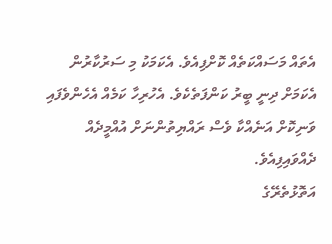އެތައް މަސައްކަތެއް ކޮށްފިއެވެ. އެކަމަކު މި ސަރުކާރުން އެކަމަށް ދިނީ ބީރު ކަންފަތެކެވެ. އެހުރިހާ ކަމެއް އެހެންވެފައި ވަނިކޮށް އަނެއްކާ ވެސް ރައްޔިތުންނަށް އުއްމީދެއް ދެއްވައިފިއެވެ.
އަތޮޅުތެރޭގެ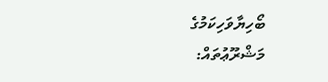ބޯހިޔާވަހިކަމުގެ މަޝްރޫޢުތައް: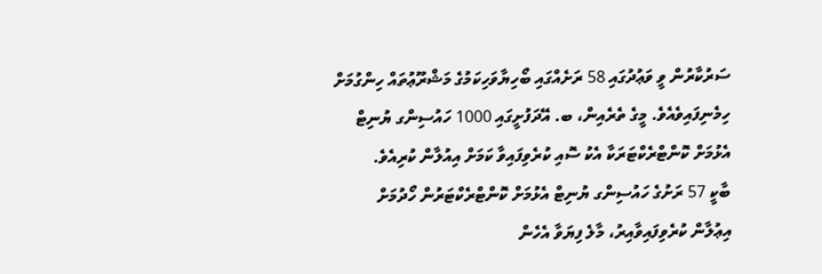ސަރުކާރުން ވީ ވަޢުދުގައި 58 ރަށެއްގައި ބޯހިޔާވަހިކަމުގެ މަޝްރޫޢުތައް ހިންގުމަށް ހިމެނިފައިވެއެވެ. މީގެ ތެރެއިން، ބ. އޭދަފުށީގައި 1000 ހައުސިންގ ޔުނިޓް އެޅުމަށް ކޮންޓްރެކްޓަރަކާ އެކު ސޮއި ކުރެވިފައިވާ ކަމަށް އިއުލާން ކުރިއެވެ.
ބާކީ 57 ރަށުގެ ހައުސިންގ ޔުނިޓް އެޅުމަށް ކޮންޓްރެކްޓަރުން ހޯދުމަށް އިޢުލާން ކުރެވިފައިވާއިރު، މާލެ ފިޔަވާ އެހެން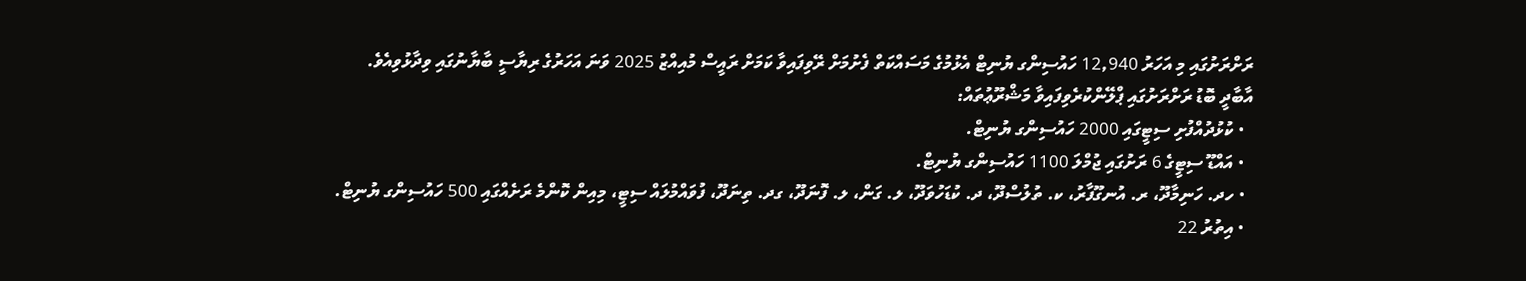ރަށްރަށުގައި މި އަހަރު 12,940 ހައުސިންގ ޔުނިޓް އެޅުމުގެ މަސައްކަތް ފެށުމަށް ރޭވިފައިވާ ކަމަށް ރައީސް މުއިއްޒު 2025 ވަނަ އަހަރުގެ ރިޔާސީ ބާޔާނުގައި ވިދާޅުވިއެވެ.
އާބާދީ ބޮޑު ރަށްރަށުގައި ޕްލޭންކުރެވިފައިވާ މަޝްރޫޢުތައް:
  • ކުޅުދުއްފުށި ސިޓީގައި 2000 ހައުސިންގ ޔުނިޓް.
  • އައްޑޫ ސިޓީގެ 6 ރަށުގައި ޖުމްލަ 1100 ހައުސިންގ ޔުނިޓް.
  • ހދ. ހަނިމާދޫ، ރ. އުނގޫފާރު، ކ. ތުލުސްދޫ، ދ. ކުޑަހުވަދޫ، ލ. ގަން، ލ. ފޮނަދޫ، ގދ. ތިނަދޫ، ފުވައްމުލައް ސިޓީ، މިއިން ކޮންމެ ރަށެއްގައި 500 ހައުސިންގ ޔުނިޓް.
  • އިތުރު 22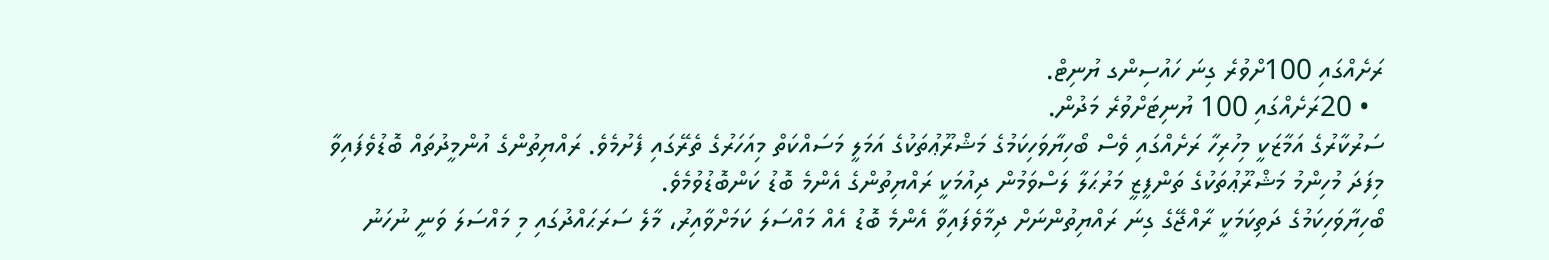ރަށެއްގައި 100ށްވުރެ ގިނަ ހައުސިންގ ޔުނިޓް.
  • 20ރަށެއްގައި 100 ޔުނިޓަށްވުރެ މަދުން.
ސަރުކާރުގެ އަމާޒަކީ މިހުރިހާ ރަށެއްގައި ވެސް ބޯހިޔާވަހިކަމުގެ މަޝްރޫޢުތަކުގެ އަމަލީ މަސައްކަތް މިއަހަރުގެ ތެރޭގައި ފެށުމެވެ. ރައްޔިތުންގެ އުންމީދުތައް ބޮޑުވެފައިވާ މިފަދަ މުހިންމު މަޝްރޫޢުތަކުގެ ތަންފީޒީ މަރުޙަލާ ލަސްވަމުން ދިއުމަކީ ރައްޔިތުންގެ އެންމެ ބޮޑު ކަންބޮޑުވުމެވެ.
ބޯހިޔާވަހިކަމުގެ ދަތިކަމަކީ ރާއްޖޭގެ ގިނަ ރައްޔިތުންނަށް ދިމާވެފައިވާ އެންމެ ބޮޑު އެއް މައްސަލަ ކަމަށްވާއިރު، މާލެ ސަރަޙައްދުގައި މި މައްސަލަ ވަނީ ނުހަނު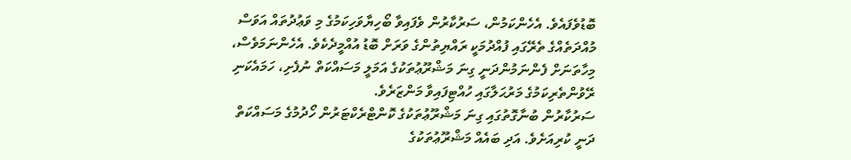ބޮޑުވެފައެވެ. އެހެންކަމުން، ސަރުކާރުން ވެފައިވާ ބޯހިޔާވަހިކަމުގެ މި ވަޢުދުތައް އަވަސް މުއްދަތެއްގެ ތެރޭގައި ފުއްދުމަކީ ރައްޔިތުންގެ ވަރަށް ބޮޑު އުއްމީދެކެވެ. އެހެންނަމަވެސް، މިހާތަނަށް ފެންނަމުންދަނީ ގިނަ މަޝްރޫޢުތަކުގެ އަމަލީ މަސައްކަތް ނުފެށި، ހަމައެކަނި ރޭވުންތެރިކަމުގެ މަރުޙަލާގައި ހުއްޓިފައިވާ މަންޒަރެވެ.
ސަރުކާރުން ބުނާގޮތުގައި ގިނަ މަޝްރޫޢުތަކުގެ ކޮންޓްރެކްޓަރުން ހޯދުމުގެ މަސައްކަތް ދަނީ ކުރިއަށެވެ. އަދި ބައެއް މަޝްރޫޢުތަކުގެ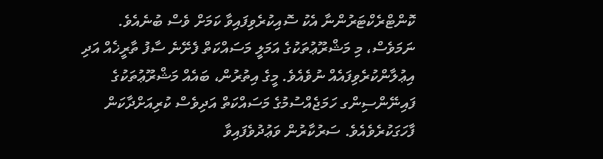ކޮންޓްރެކްޓަރުންނާ އެކު ސޮއިކުރެވިފައިވާ ކަމަށް ވެސް ބުނެއެވެ. ނަމަވެސް، މި މަޝްރޫޢުތަކުގެ އަމަލީ މަސައްކަތް ފެށޭނެ ސާފު ތާރީޚެއް އަދި އިޢުލާންކުރެވިފައެއް ނުވެއެވެ. މީގެ އިތުރުން، ބައެއް މަޝްރޫޢުތަކުގެ ފައިނޭންސިންގ ހަމަޖެއްސުމުގެ މަސައްކަތް އަދިވެސް ކުރިއަށްދާކަން ފާހަގަކުރެވެއެވެ. ސަރުކާރުން ވަޢުދުވެފައިވާ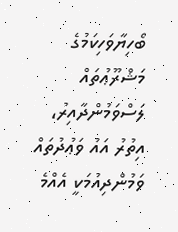ބޯހިޔާވަހިކަމުގެ މަޝްރޫޢުތައް ލަސްވަމުންދާއިރު، އިތުރު އައު ވަޢުދުތައް ވަމުންދިއުމަކީ އެއްމެ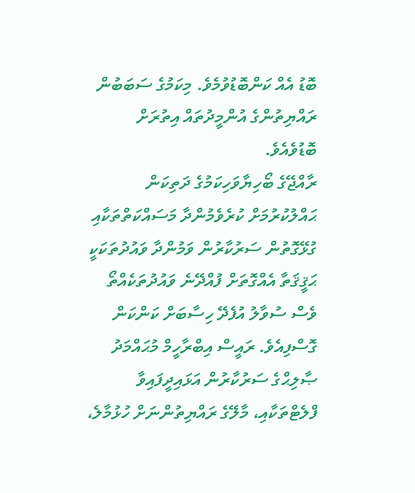ބޮޑު އެއް ކަންބޮޑުވުމެވެ. މިކަމުގެ ސަބަބުން ރައްޔިތުންގެ އުންމީދުތައް އިތުރަށް ބޮޑުވެއެވެ.
ރާއްޖޭގެ ބޯހިޔާވަހިކަމުގެ ދަތިކަން ޙައްލުކުރުމަށް ކުރެވެމުންދާ މަސައްކަތްތަކާއި ގުޅޭގޮތުން ސަރުކާރުން ވަމުންދާ ވައުދުތަކަކީ ޙަޤީޤަތާ އެއްގޮތަށް ފުއްދޭނެ ވައުދުތަކެއްތޯ ވެސް ސުވާލު އުފެދޭ ހިސާބަށް ކަންކަން ގޮސްފިއެވެ. ރައީސް އިބްރާހީމް މުޙައްމަދު ޞާލިޙްގެ ސަރުކާރުން އަޅައިދީފައިވާ ފްލެޓްތަކާއި، މާލޭގެ ރައްޔިތުންނަށް ހުޅުމާލެ،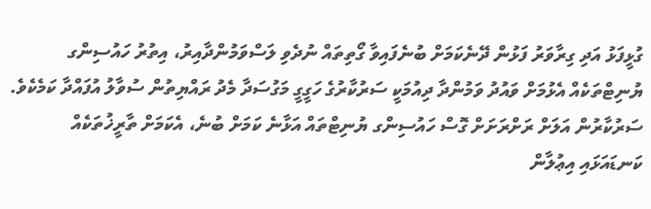ގުޅީފަޅު އަދި ގިރާވަރު ފަޅުން ދޭނެކަމަށް ބުނެފައިވާ ގޯތިތައް ނުދެވި ލަސްވަމުންދާއިރު، އިތުރު ހައުސިންގ ޔުނިޓްތަކެއް އެޅުމަށް ވައުދު ވަމުންދާ ދިއުމަކީ ސަރުކާރުގެ ހަގީގީ މަގުސަދާ މެދު ރައްޔިތުން ސުވާލު އުފައްދާ ކަމެކެވެ.
ސަރުކާރުން އަލަށް ރަށްރަށަށް ގޮސް ހައުސިންގ ޔުނިޓްތައް އަޅާނެ ކަމަށް ބުނެ، އެކަމަށް ތާރީޚުތަކެއް ކަނޑައަޅައި އިޢުލާން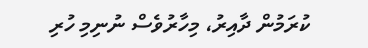ކުރަމުން ދާއިރު، މިހާރުވެސް ނުނިމި ހުރި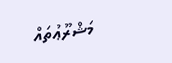މަޝްރޫޢުތައް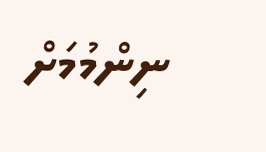ނިންމުމަށް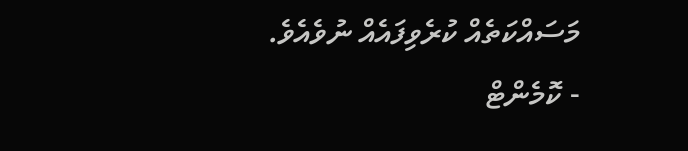މަސައްކަތެއް ކުރެވިފައެއް ނުވެއެވެ.
- ކޮމެންޓް